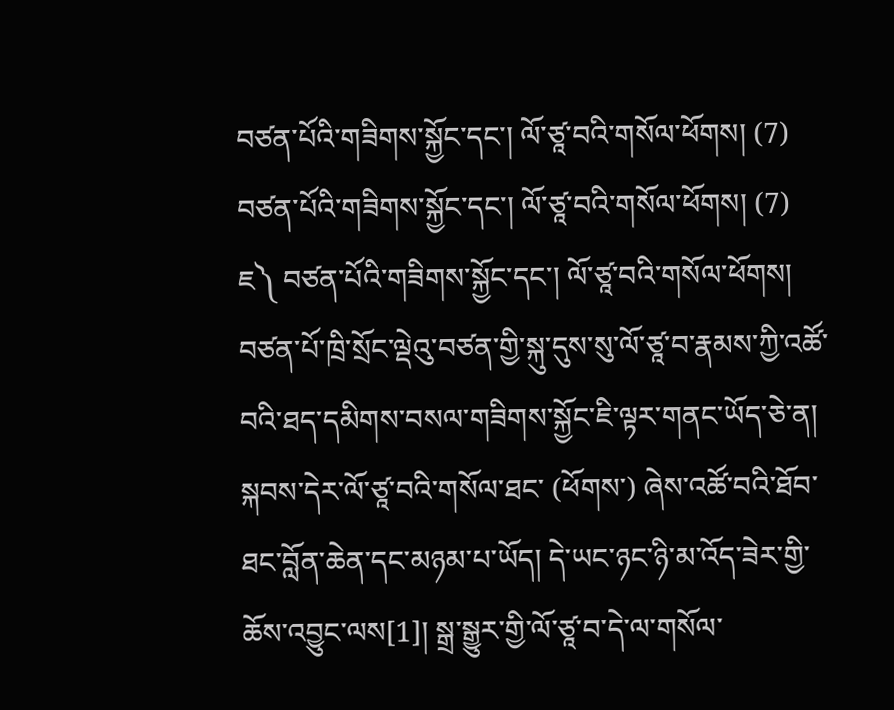བཙན་པོའི་གཟིགས་སྐྱོང་དང་། ལོ་ཙཱ་བའི་གསོལ་ཕོགས། (7)
བཙན་པོའི་གཟིགས་སྐྱོང་དང་། ལོ་ཙཱ་བའི་གསོལ་ཕོགས། (7)
ཇ༽ བཙན་པོའི་གཟིགས་སྐྱོང་དང་། ལོ་ཙཱ་བའི་གསོལ་ཕོགས།
བཙན་པོ་ཁྲི་སྲོང་ལྡེའུ་བཙན་གྱི་སྐུ་དུས་སུ་ལོ་ཙཱ་བ་རྣམས་ཀྱི་འཚོ་བའི་ཐད་དམིགས་བསལ་གཟིགས་སྐྱོང་ཇི་ལྟར་གནང་ཡོད་ཅེ་ན། སྐབས་དེར་ལོ་ཙཱ་བའི་གསོལ་ཐང་ (ཕོགས་) ཞེས་འཚོ་བའི་ཐོབ་ཐང་བློན་ཆེན་དང་མཉམ་པ་ཡོད། དེ་ཡང་ཉང་ཉི་མ་འོད་ཟེར་གྱི་ཆོས་འབྱུང་ལས[1]། སྒྲ་སྒྱུར་གྱི་ལོ་ཙཱ་བ་དེ་ལ་གསོལ་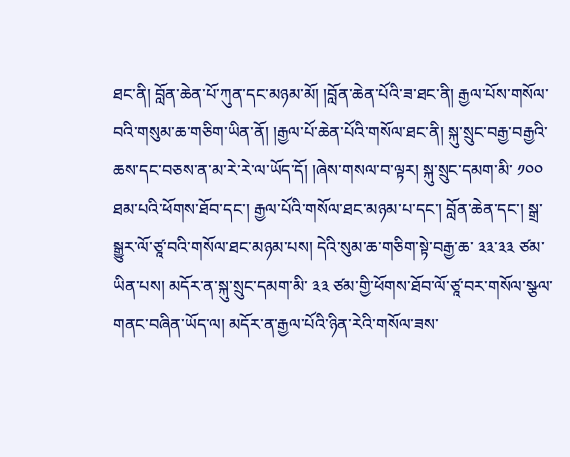ཐང་ནི། བློན་ཆེན་པོ་ཀུན་དང་མཉམ་མོ། །བློན་ཆེན་པོའི་ཟ་ཐང་ནི། རྒྱལ་པོས་གསོལ་བའི་གསུམ་ཆ་གཅིག་ཡིན་ནོ། །རྒྱལ་པོ་ཆེན་པོའི་གསོལ་ཐང་ནི། སྐུ་སྲུང་བརྒྱ་བརྒྱའི་ཆས་དང་བཅས་ན་མ་རེ་རེ་ལ་ཡོད་དོ། །ཞེས་གསལ་བ་ལྟར། སྐུ་སྲུང་དམག་མི་ ༡༠༠ ཐམ་པའི་ཕོགས་ཐོབ་དང་། རྒྱལ་པོའི་གསོལ་ཐང་མཉམ་པ་དང་། བློན་ཆེན་དང་། སྒྲ་སྒྱུར་ལོ་ཙཱ་བའི་གསོལ་ཐང་མཉམ་པས། དེའི་སུམ་ཆ་གཅིག་སྟེ་བརྒྱ་ཆ་ ༣༣་༣༣ ཙམ་ཡིན་པས། མདོར་ན་སྐུ་སྲུང་དམག་མི་ ༣༣ ཙམ་གྱི་ཕོགས་ཐོབ་ལོ་ཙཱ་བར་གསོལ་སྩལ་གནང་བཞིན་ཡོད་ལ། མདོར་ན་རྒྱལ་པོའི་ཉིན་རེའི་གསོལ་ཟས་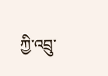ཀྱི་འབྲུ་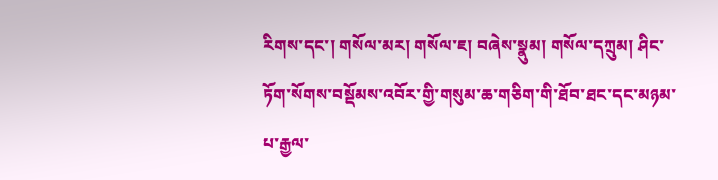རིགས་དང་། གསོལ་མར། གསོལ་ཇ། བཞེས་སྣུམ། གསོལ་དཀྲུམ། ཤིང་ཏོག་སོགས་བསྡོམས་འབོར་གྱི་གསུམ་ཆ་གཅིག་གི་ཐོབ་ཐང་དང་མཉམ་པ་རྒྱལ་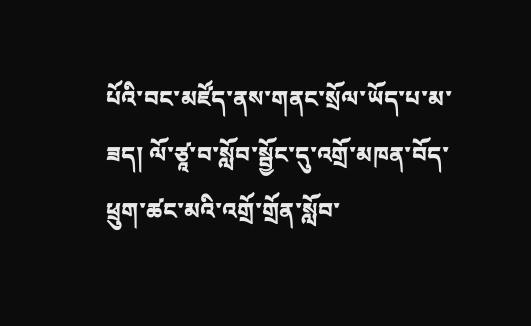པོའི་བང་མཛོད་ནས་གནང་སྲོལ་ཡོད་པ་མ་ཟད། ལོ་ཙཱ་བ་སློབ་སྦྱོང་དུ་འགྲོ་མཁན་བོད་ཕྲུག་ཚང་མའི་འགྲོ་གྲོན་སློབ་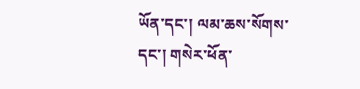ཡོན་དང་། ལམ་ཆས་སོགས་དང་། གསེར་ཕོན་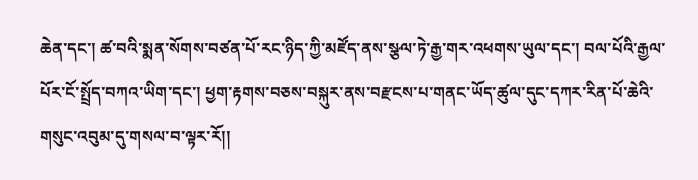ཆེན་དང་། ཚ་བའི་སྨན་སོགས་བཙན་པོ་རང་ཉིད་ཀྱི་མཛོད་ནས་སྩལ་ཏེ་རྒྱ་གར་འཕགས་ཡུལ་དང་། བལ་པོའི་རྒྱལ་པོར་ངོ་སྤྲོད་བཀའ་ཡིག་དང་། ཕྱག་རྟགས་བཅས་བསྐུར་ནས་བརྫངས་པ་གནང་ཡོད་ཚུལ་དུང་དཀར་རིན་པོ་ཆེའི་གསུང་འབུམ་དུ་གསལ་བ་ལྟར་རོ།།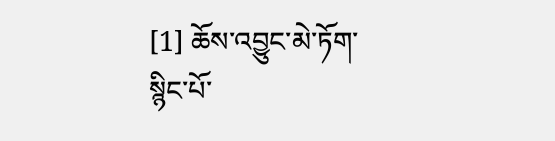[1] ཆོས་འབྱུང་མེ་ཏོག་སྙིང་པོ་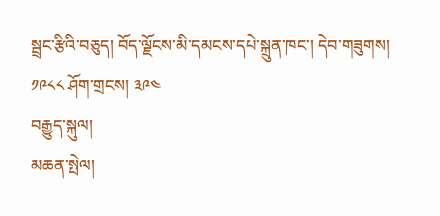སྦྲང་རྩིའི་བཅུད། བོད་ལྗོངས་མི་དམངས་དཔེ་སྐྲུན་ཁང་། དེབ་གཟུགས། ༡༩༨༨ ཤོག་གྲངས། ༣༩༤
བརྒྱུད་སྐུལ།
མཆན་སྤེལ།